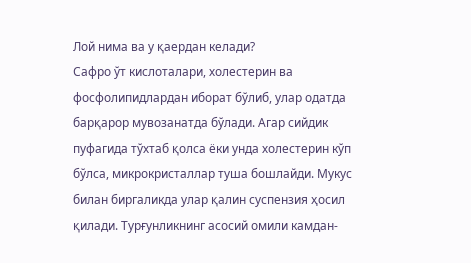Лой нима ва у қаердан келади?
Сафро ўт кислоталари, холестерин ва фосфолипидлардан иборат бўлиб, улар одатда барқарор мувозанатда бўлади. Агар сийдик пуфагида тўхтаб қолса ёки унда холестерин кўп бўлса, микрокристаллар туша бошлайди. Мукус билан биргаликда улар қалин суспензия ҳосил қилади. Турғунликнинг асосий омили камдан-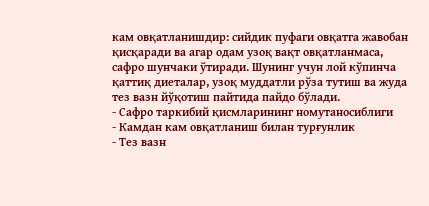кам овқатланишдир: сийдик пуфаги овқатга жавобан қисқаради ва агар одам узоқ вақт овқатланмаса, сафро шунчаки ўтиради. Шунинг учун лой кўпинча қаттиқ диеталар, узоқ муддатли рўза тутиш ва жуда тез вазн йўқотиш пайтида пайдо бўлади.
- Сафро таркибий қисмларининг номутаносиблиги
- Камдан кам овқатланиш билан турғунлик
- Тез вазн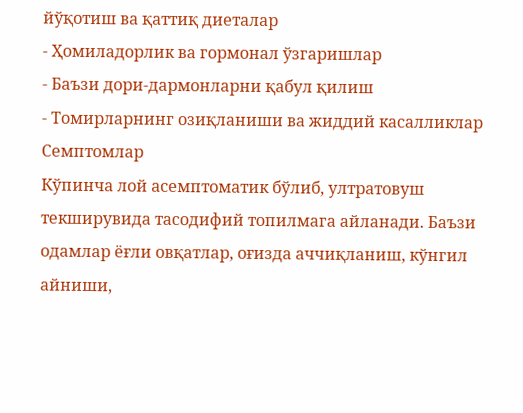йўқотиш ва қаттиқ диеталар
- Ҳомиладорлик ва гормонал ўзгаришлар
- Баъзи дори-дармонларни қабул қилиш
- Томирларнинг озиқланиши ва жиддий касалликлар
Семптомлар
Кўпинча лой асемптоматик бўлиб, ултратовуш текширувида тасодифий топилмага айланади. Баъзи одамлар ёғли овқатлар, оғизда аччиқланиш, кўнгил айниши,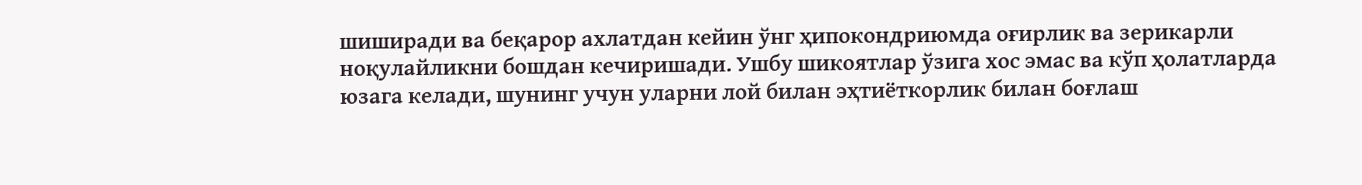шиширади ва беқарор ахлатдан кейин ўнг ҳипокондриюмда оғирлик ва зерикарли ноқулайликни бошдан кечиришади. Ушбу шикоятлар ўзига хос эмас ва кўп ҳолатларда юзага келади, шунинг учун уларни лой билан эҳтиёткорлик билан боғлаш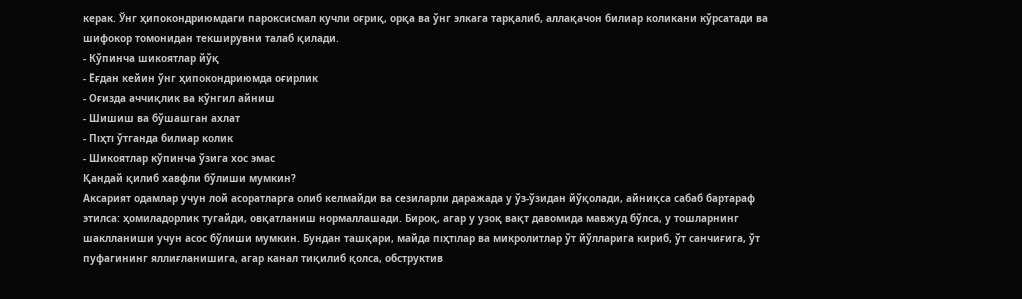керак. Ўнг ҳипокондриюмдаги пароксисмал кучли оғриқ, орқа ва ўнг элкага тарқалиб, аллақачон билиар коликани кўрсатади ва шифокор томонидан текширувни талаб қилади.
- Кўпинча шикоятлар йўқ
- Ёғдан кейин ўнг ҳипокондриюмда оғирлик
- Оғизда аччиқлик ва кўнгил айниш
- Шишиш ва бўшашган ахлат
- Пıҳтı ўтганда билиар колик
- Шикоятлар кўпинча ўзига хос эмас
Қандай қилиб хавфли бўлиши мумкин?
Аксарият одамлар учун лой асоратларга олиб келмайди ва сезиларли даражада у ўз-ўзидан йўқолади, айниқса сабаб бартараф этилса: ҳомиладорлик тугайди, овқатланиш нормаллашади. Бироқ, агар у узоқ вақт давомида мавжуд бўлса, у тошларнинг шаклланиши учун асос бўлиши мумкин. Бундан ташқари, майда пıҳтıлар ва микролитлар ўт йўлларига кириб, ўт санчиғига, ўт пуфагининг яллиғланишига, агар канал тиқилиб қолса, обструктив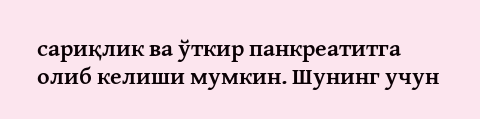сариқлик ва ўткир панкреатитга олиб келиши мумкин. Шунинг учун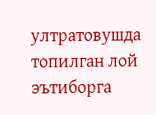ултратовушда топилган лой эътиборга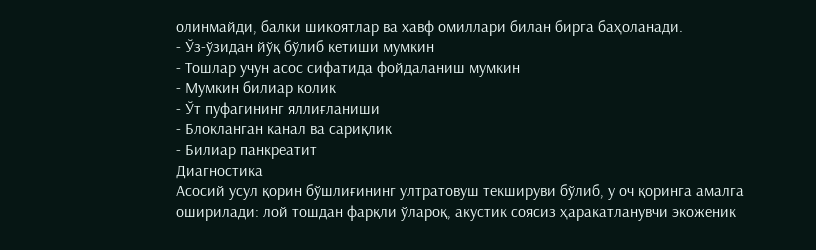олинмайди, балки шикоятлар ва хавф омиллари билан бирга баҳоланади.
- Ўз-ўзидан йўқ бўлиб кетиши мумкин
- Тошлар учун асос сифатида фойдаланиш мумкин
- Мумкин билиар колик
- Ўт пуфагининг яллиғланиши
- Блокланган канал ва сариқлик
- Билиар панкреатит
Диагностика
Асосий усул қорин бўшлиғининг ултратовуш текшируви бўлиб, у оч қоринга амалга оширилади: лой тошдан фарқли ўлароқ, акустик соясиз ҳаракатланувчи экоженик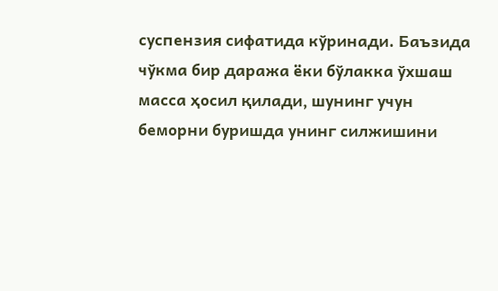суспензия сифатида кўринади. Баъзида чўкма бир даража ёки бўлакка ўхшаш масса ҳосил қилади, шунинг учун беморни буришда унинг силжишини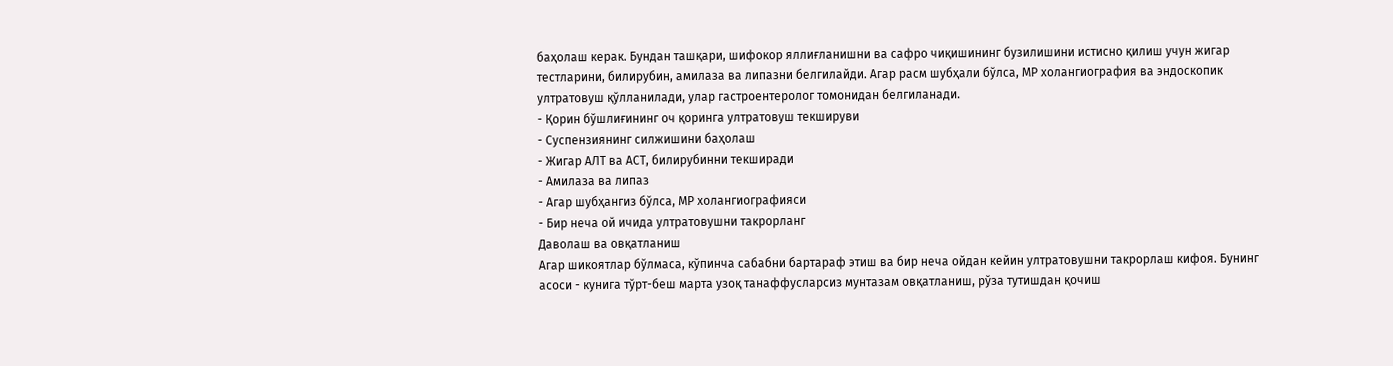баҳолаш керак. Бундан ташқари, шифокор яллиғланишни ва сафро чиқишининг бузилишини истисно қилиш учун жигар тестларини, билирубин, амилаза ва липазни белгилайди. Агар расм шубҳали бўлса, МР холангиография ва эндоскопик ултратовуш қўлланилади, улар гастроентеролог томонидан белгиланади.
- Қорин бўшлиғининг оч қоринга ултратовуш текшируви
- Суспензиянинг силжишини баҳолаш
- Жигар АЛТ ва АСТ, билирубинни текширади
- Амилаза ва липаз
- Агар шубҳангиз бўлса, МР холангиографияси
- Бир неча ой ичида ултратовушни такрорланг
Даволаш ва овқатланиш
Агар шикоятлар бўлмаса, кўпинча сабабни бартараф этиш ва бир неча ойдан кейин ултратовушни такрорлаш кифоя. Бунинг асоси - кунига тўрт-беш марта узоқ танаффусларсиз мунтазам овқатланиш, рўза тутишдан қочиш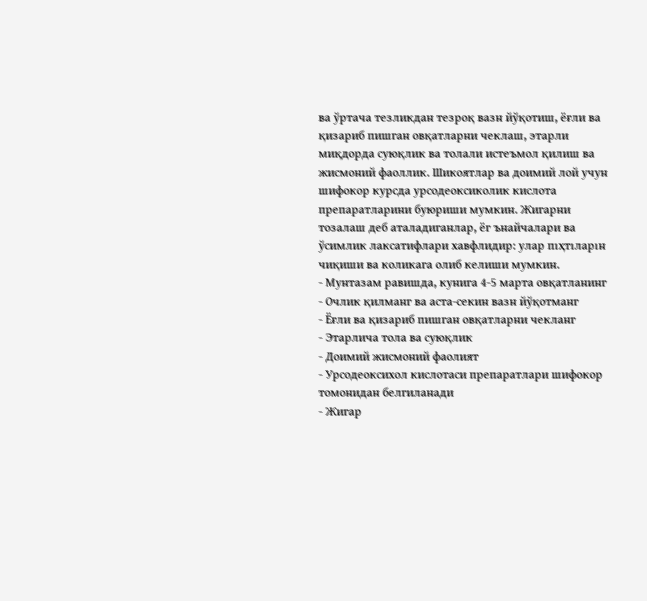ва ўртача тезликдан тезроқ вазн йўқотиш, ёғли ва қизариб пишган овқатларни чеклаш, этарли миқдорда суюқлик ва толали истеъмол қилиш ва жисмоний фаоллик. Шикоятлар ва доимий лой учун шифокор курсда урсодеоксиколик кислота препаратларини буюриши мумкин. Жигарни тозалаш деб аталадиганлар, ёг ънайчалари ва ўсимлик лаксатифлари хавфлидир: улар пıҳтıларıн чиқиши ва коликага олиб келиши мумкин.
- Мунтазам равишда, кунига 4-5 марта овқатланинг
- Очлик қилманг ва аста-секин вазн йўқотманг
- Ёғли ва қизариб пишган овқатларни чекланг
- Этарлича тола ва суюқлик
- Доимий жисмоний фаолият
- Урсодеоксихол кислотаси препаратлари шифокор томонидан белгиланади
- Жигар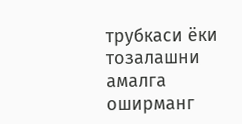трубкаси ёки тозалашни амалга оширманг